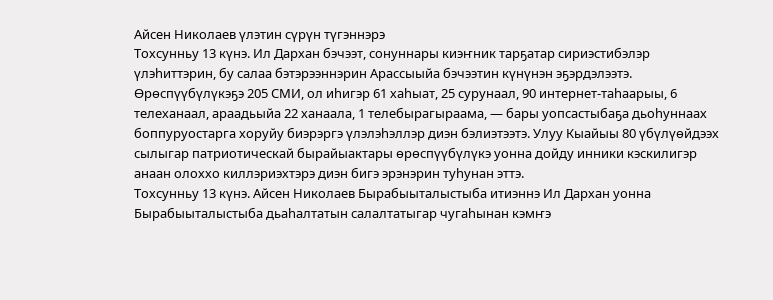Айсен Николаев үлэтин сүрүн түгэннэрэ
Тохсунньу 13 күнэ. Ил Дархан бэчээт, сонуннары киэҥник тарҕатар сириэстибэлэр үлэһиттэрин, бу салаа бэтэрээннэрин Арассыыйа бэчээтин күнүнэн эҕэрдэлээтэ. Өрөспүүбүлүкэҕэ 205 СМИ, ол иһигэр 61 хаһыат, 25 сурунаал, 90 интернет-таһаарыы, 6 телеханаал, араадьыйа 22 ханаала, 1 телебырагыраама, — бары уопсастыбаҕа дьоһуннаах боппуруостарга хоруйу биэрэргэ үлэлэһэллэр диэн бэлиэтээтэ. Улуу Кыайыы 80 үбүлүөйдээх сылыгар патриотическай бырайыактары өрөспүүбүлүкэ уонна дойду инники кэскилигэр анаан олоххо киллэриэхтэрэ диэн бигэ эрэнэрин туһунан эттэ.
Тохсунньу 13 күнэ. Айсен Николаев Бырабыыталыстыба итиэннэ Ил Дархан уонна Бырабыыталыстыба дьаһалтатын салалтатыгар чугаһынан кэмҥэ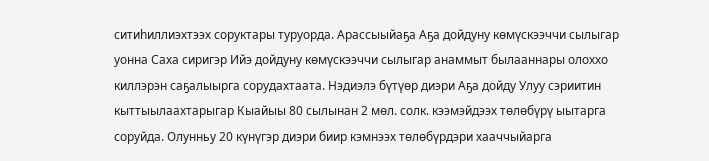ситиһиллиэхтээх соруктары туруорда. Арассыыйаҕа Аҕа дойдуну көмүскээччи сылыгар уонна Саха сиригэр Ийэ дойдуну көмүскээччи сылыгар анаммыт былааннары олоххо киллэрэн саҕалыырга сорудахтаата. Нэдиэлэ бүтүөр диэри Аҕа дойду Улуу сэриитин кыттыылаахтарыгар Кыайыы 80 сылынан 2 мөл. солк. кээмэйдээх төлөбүрү ыытарга соруйда. Олунньу 20 күнүгэр диэри биир кэмнээх төлөбүрдэри хааччыйарга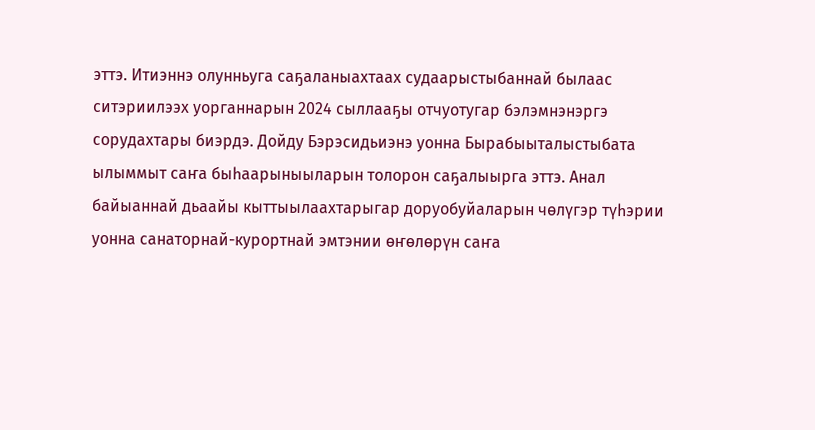эттэ. Итиэннэ олунньуга саҕаланыахтаах судаарыстыбаннай былаас ситэриилээх уорганнарын 2024 сыллааҕы отчуотугар бэлэмнэнэргэ сорудахтары биэрдэ. Дойду Бэрэсидьиэнэ уонна Бырабыыталыстыбата ылыммыт саҥа быһаарыныыларын толорон саҕалыырга эттэ. Анал байыаннай дьаайы кыттыылаахтарыгар доруобуйаларын чөлүгэр түһэрии уонна санаторнай-курортнай эмтэнии өҥөлөрүн саҥа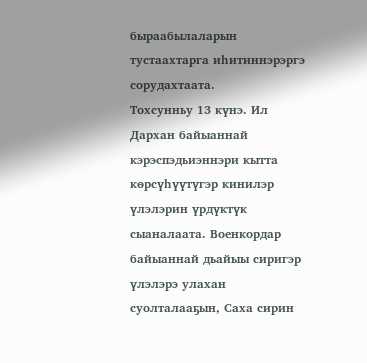быраабылаларын тустаахтарга иһитиннэрэргэ сорудахтаата.
Тохсунньу 13 күнэ. Ил Дархан байыаннай кэрэспэдьиэннэри кытта көрсүһүүтүгэр кинилэр үлэлэрин үрдүктүк сыаналаата. Военкордар байыаннай дьайыы сиригэр үлэлэрэ улахан суолталааҕын, Саха сирин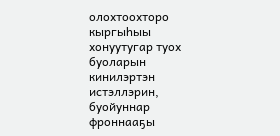олохтоохторо кыргыһыы хонуутугар туох буоларын кинилэртэн истэллэрин, буойуннар фроннааҕы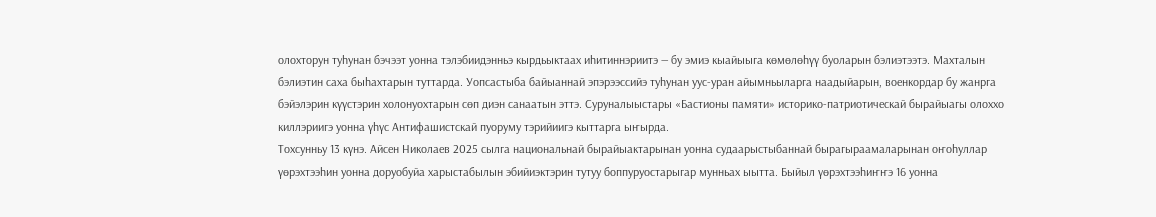олохторун туһунан бэчээт уонна тэлэбиидэнньэ кырдьыктаах иһитиннэриитэ — бу эмиэ кыайыыга көмөлөһүү буоларын бэлиэтээтэ. Махталын бэлиэтин саха быһахтарын туттарда. Уопсастыба байыаннай эпэрээссийэ туһунан уус-уран айымньыларга наадыйарын, военкордар бу жанрга бэйэлэрин күүстэрин холонуохтарын сөп диэн санаатын эттэ. Суруналыыстары «Бастионы памяти» историко-патриотическай бырайыагы олоххо киллэриигэ уонна үһүс Антифашистскай пуоруму тэрийиигэ кыттарга ыҥырда.
Тохсунньу 13 күнэ. Айсен Николаев 2025 сылга национальнай бырайыактарынан уонна судаарыстыбаннай бырагыраамаларынан оҥоһуллар үөрэхтээһин уонна доруобуйа харыстабылын эбийиэктэрин тутуу боппуруостарыгар мунньах ыытта. Быйыл үөрэхтээһиҥҥэ 16 уонна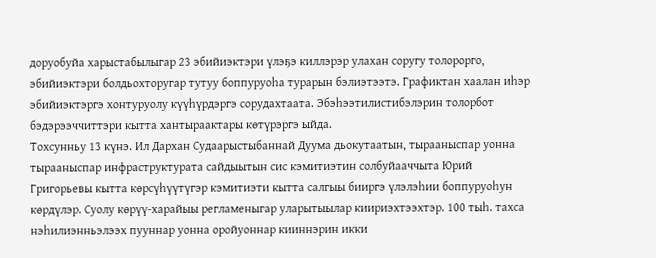доруобуйа харыстабылыгар 23 эбийиэктэри үлэҕэ киллэрэр улахан соругу толорорго, эбийиэктэри болдьохторугар тутуу боппуруоһа турарын бэлиэтээтэ. Графиктан хаалан иһэр эбийиэктэргэ хонтуруолу күүһүрдэргэ сорудахтаата. Эбэһээтилистибэлэрин толорбот бэдэрээччиттэри кытта хантыраактары көтүрэргэ ыйда.
Тохсунньу 13 күнэ. Ил Дархан Судаарыстыбаннай Дуума дьокутаатын, тырааныспар уонна тырааныспар инфраструктурата сайдыытын сис кэмитиэтин солбуйааччыта Юрий Григорьевы кытта көрсүһүүтүгэр кэмитиэти кытта салгыы бииргэ үлэлэһии боппуруоһун көрдүлэр. Суолу көрүү-харайыы регламеныгар уларытыылар киириэхтээхтэр. 100 тыһ. тахса нэһилиэнньэлээх пууннар уонна оройуоннар кииннэрин икки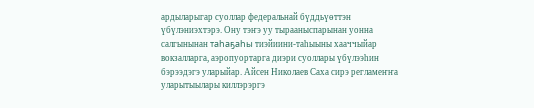ардыларыгар суоллар федеральнай бүддьүөттэн үбүлэниэхтэрэ. Ону тэҥэ уу тырааныспарынан уонна салгынынан таһаҕаһы тиэйиини-таһыыны хааччыйар вокзалларга, аэропуортарга диэри суоллары үбүлээһин бэрээдэгэ уларыйар. Айсен Николаев Саха сирэ регламеҥҥа уларытыылары киллэрэргэ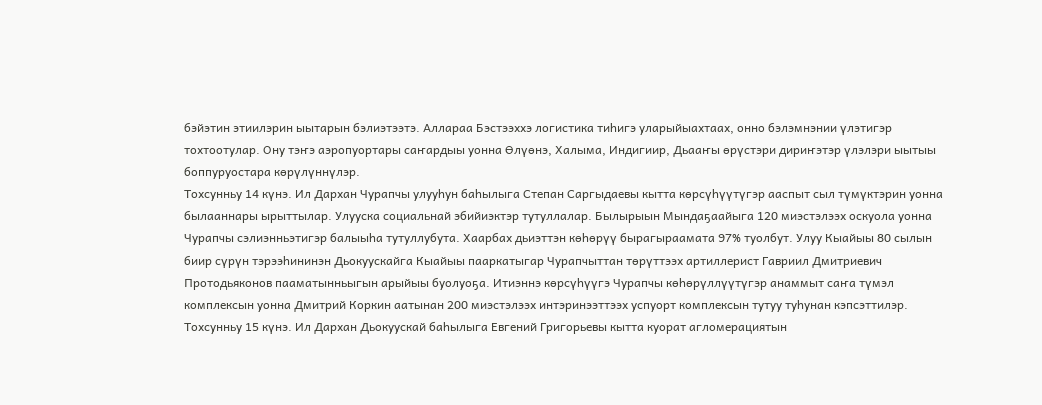бэйэтин этиилэрин ыытарын бэлиэтээтэ. Аллараа Бэстээххэ логистика тиһигэ уларыйыахтаах, онно бэлэмнэнии үлэтигэр тохтоотулар. Ону тэҥэ аэропуортары саҥардыы уонна Өлүөнэ, Халыма, Индигиир, Дьааҥы өрүстэри дириҥэтэр үлэлэри ыытыы боппуруостара көрүлүннүлэр.
Тохсунньу 14 күнэ. Ил Дархан Чурапчы улууһун баһылыга Степан Саргыдаевы кытта көрсүһүүтүгэр ааспыт сыл түмүктэрин уонна былааннары ырыттылар. Улууска социальнай эбийиэктэр тутуллалар. Былырыын Мындаҕаайыга 120 миэстэлээх оскуола уонна Чурапчы сэлиэнньэтигэр балыыһа тутуллубута. Хаарбах дьиэттэн көһөрүү бырагыраамата 97% туолбут. Улуу Кыайыы 80 сылын биир сүрүн тэрээһининэн Дьокуускайга Кыайыы пааркатыгар Чурапчыттан төрүттээх артиллерист Гавриил Дмитриевич Протодьяконов пааматынньыгын арыйыы буолуоҕа. Итиэннэ көрсүһүүгэ Чурапчы көһөрүллүүтүгэр анаммыт саҥа түмэл комплексын уонна Дмитрий Коркин аатынан 200 миэстэлээх интэринээттээх успуорт комплексын тутуу туһунан кэпсэттилэр.
Тохсунньу 15 күнэ. Ил Дархан Дьокуускай баһылыга Евгений Григорьевы кытта куорат агломерациятын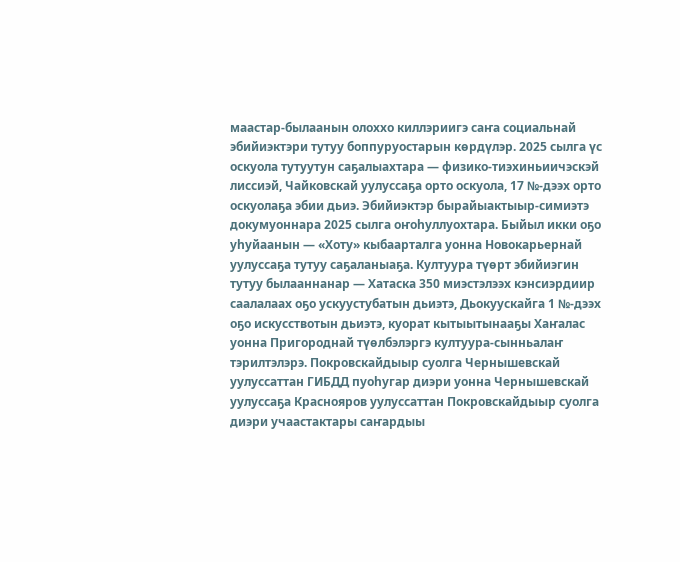маастар-былаанын олоххо киллэриигэ саҥа социальнай эбийиэктэри тутуу боппуруостарын көрдүлэр. 2025 сылга үс оскуола тутуутун саҕалыахтара — физико-тиэхиньиичэскэй лиссиэй, Чайковскай уулуссаҕа орто оскуола, 17 №-дээх орто оскуолаҕа эбии дьиэ. Эбийиэктэр бырайыактыыр-симиэтэ докумуоннара 2025 сылга оҥоһуллуохтара. Быйыл икки оҕо уһуйаанын — «Хоту» кыбаарталга уонна Новокарьернай уулуссаҕа тутуу саҕаланыаҕа. Култуура түөрт эбийиэгин тутуу былааннанар — Хатаска 350 миэстэлээх кэнсиэрдиир саалалаах оҕо ускуустубатын дьиэтэ, Дьокуускайга 1 №-дээх оҕо искусствотын дьиэтэ, куорат кытыытынааҕы Хаҥалас уонна Пригороднай түөлбэлэргэ култуура-сынньалаҥ тэрилтэлэрэ. Покровскайдыыр суолга Чернышевскай уулуссаттан ГИБДД пуоһугар диэри уонна Чернышевскай уулуссаҕа Краснояров уулуссаттан Покровскайдыыр суолга диэри учаастактары саҥардыы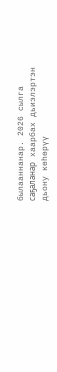былааннанар. 2026 сылга саҕаланар хаарбах дьиэлэртэн дьону көһөрүү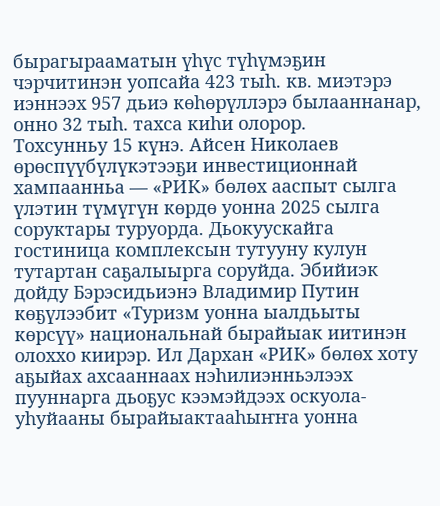бырагырааматын үһүс түһүмэҕин чэрчитинэн уопсайа 423 тыһ. кв. миэтэрэ иэннээх 957 дьиэ көһөрүллэрэ былааннанар, онно 32 тыһ. тахса киһи олорор.
Тохсунньу 15 күнэ. Айсен Николаев өрөспүүбүлүкэтээҕи инвестиционнай хампаанньа — «РИК» бөлөх ааспыт сылга үлэтин түмүгүн көрдө уонна 2025 сылга соруктары туруорда. Дьокуускайга гостиница комплексын тутууну кулун тутартан саҕалыырга соруйда. Эбийиэк дойду Бэрэсидьиэнэ Владимир Путин көҕүлээбит «Туризм уонна ыалдьыты көрсүү» национальнай бырайыак иитинэн олоххо киирэр. Ил Дархан «РИК» бөлөх хоту аҕыйах ахсааннаах нэһилиэнньэлээх пууннарга дьоҕус кээмэйдээх оскуола-уһуйааны бырайыактааһыҥҥа уонна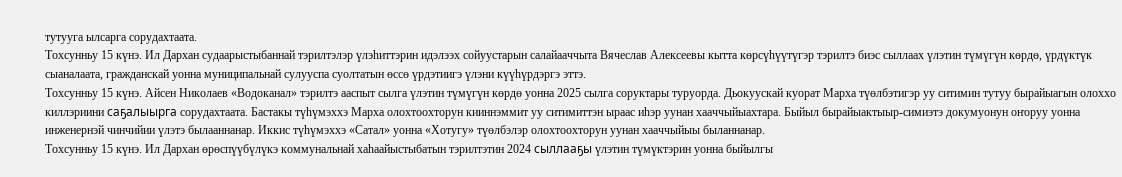тутууга ылсарга сорудахтаата.
Тохсунньу 15 күнэ. Ил Дархан судаарыстыбаннай тэрилтэлэр үлэһиттэрин идэлээх сойуустарын салайааччыта Вячеслав Алексеевы кытта көрсүһүүтүгэр тэрилтэ биэс сыллаах үлэтин түмүгүн көрдө, үрдүктүк сыаналаата, гражданскай уонна муниципальнай сулууспа суолтатын өссө үрдэтиигэ үлэни күүһүрдэргэ эттэ.
Тохсунньу 15 күнэ. Айсен Николаев «Водоканал» тэрилтэ ааспыт сылга үлэтин түмүгүн көрдө уонна 2025 сылга соруктары туруорда. Дьокуускай куорат Марха түөлбэтигэр уу ситимин тутуу бырайыагын олоххо киллэриини саҕалыырга сорудахтаата. Бастакы түһүмэххэ Марха олохтоохторун кииннэммит уу ситимиттэн ыраас иһэр уунан хааччыйыахтара. Быйыл бырайыактыыр-симиэтэ докумуонун оҥоруу уонна инженернэй чинчийии үлэтэ былааннанар. Иккис түһүмэххэ «Сатал» уонна «Хотугу» түөлбэлэр олохтоохторун уунан хааччыйыы быланнанар.
Тохсунньу 15 күнэ. Ил Дархан өрөспүүбүлүкэ коммунальнай хаһаайыстыбатын тэрилтэтин 2024 сыллааҕы үлэтин түмүктэрин уонна быйылгы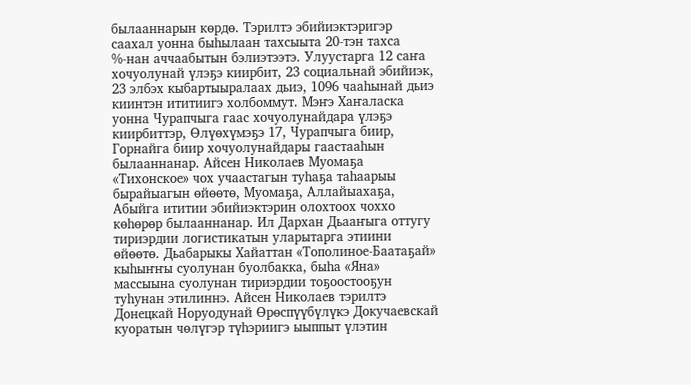былааннарын көрдө. Тэрилтэ эбийиэктэригэр саахал уонна быһылаан тахсыыта 20-тэн тахса %-нан аччаабытын бэлиэтээтэ. Улуустарга 12 саҥа хочуолунай үлэҕэ киирбит, 23 социальнай эбийиэк, 23 элбэх кыбартыыралаах дьиэ, 1096 чааһынай дьиэ киинтэн ититиигэ холбоммут. Мэҥэ Хаҥаласка уонна Чурапчыга гаас хочуолунайдара үлэҕэ киирбиттэр, Өлүөхүмэҕэ 17, Чурапчыга биир, Горнайга биир хочуолунайдары гаастааһын былааннанар. Айсен Николаев Муомаҕа «Тихонское» чох учаастагын туһаҕа таһаарыы бырайыагын өйөөтө, Муомаҕа, Аллайыахаҕа, Абыйга ититии эбийиэктэрин олохтоох чоххо көһөрөр былааннанар. Ил Дархан Дьааҥыга оттугу тириэрдии логистикатын уларытарга этиини өйөөтө. Дьабарыкы Хайаттан «Тополиное-Баатаҕай» кыһыҥҥы суолунан буолбакка, быһа «Яна» массыына суолунан тириэрдии тоҕоостооҕун туһунан этилиннэ. Айсен Николаев тэрилтэ Донецкай Норуодунай Өрөспүүбүлүкэ Докучаевскай куоратын чөлүгэр түһэриигэ ыыппыт үлэтин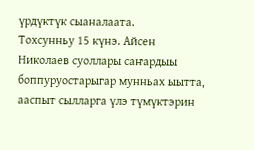үрдүктүк сыаналаата.
Тохсунньу 15 күнэ. Айсен Николаев суоллары саҥардыы боппуруостарыгар мунньах ыытта, ааспыт сылларга үлэ түмүктэрин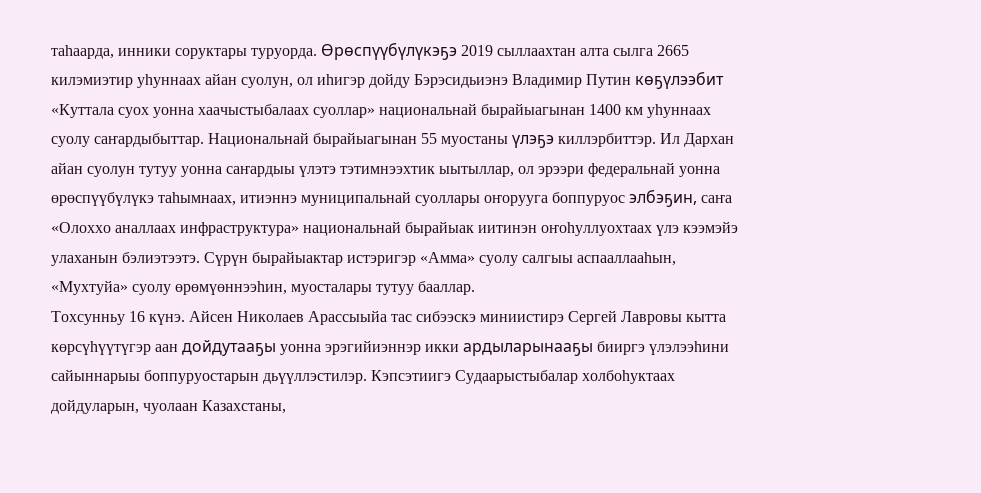таһаарда, инники соруктары туруорда. Өрөспүүбүлүкэҕэ 2019 сыллаахтан алта сылга 2665 килэмиэтир уһуннаах айан суолун, ол иһигэр дойду Бэрэсидьиэнэ Владимир Путин көҕүлээбит «Куттала суох уонна хаачыстыбалаах суоллар» национальнай бырайыагынан 1400 км уһуннаах суолу саҥардыбыттар. Национальнай бырайыагынан 55 муостаны үлэҕэ киллэрбиттэр. Ил Дархан айан суолун тутуу уонна саҥардыы үлэтэ тэтимнээхтик ыытыллар, ол эрээри федеральнай уонна өрөспүүбүлүкэ таһымнаах, итиэннэ муниципальнай суоллары оҥорууга боппуруос элбэҕин, саҥа «Олоххо аналлаах инфраструктура» национальнай бырайыак иитинэн оҥоһуллуохтаах үлэ кээмэйэ улаханын бэлиэтээтэ. Сүрүн бырайыактар истэригэр «Амма» суолу салгыы аспааллааһын, «Мухтуйа» суолу өрөмүөннээһин, муосталары тутуу бааллар.
Тохсунньу 16 күнэ. Айсен Николаев Арассыыйа тас сибээскэ миниистирэ Сергей Лавровы кытта көрсүһүүтүгэр аан дойдутааҕы уонна эрэгийиэннэр икки ардыларынааҕы бииргэ үлэлээһини сайыннарыы боппуруостарын дьүүллэстилэр. Кэпсэтиигэ Судаарыстыбалар холбоһуктаах дойдуларын, чуолаан Казахстаны,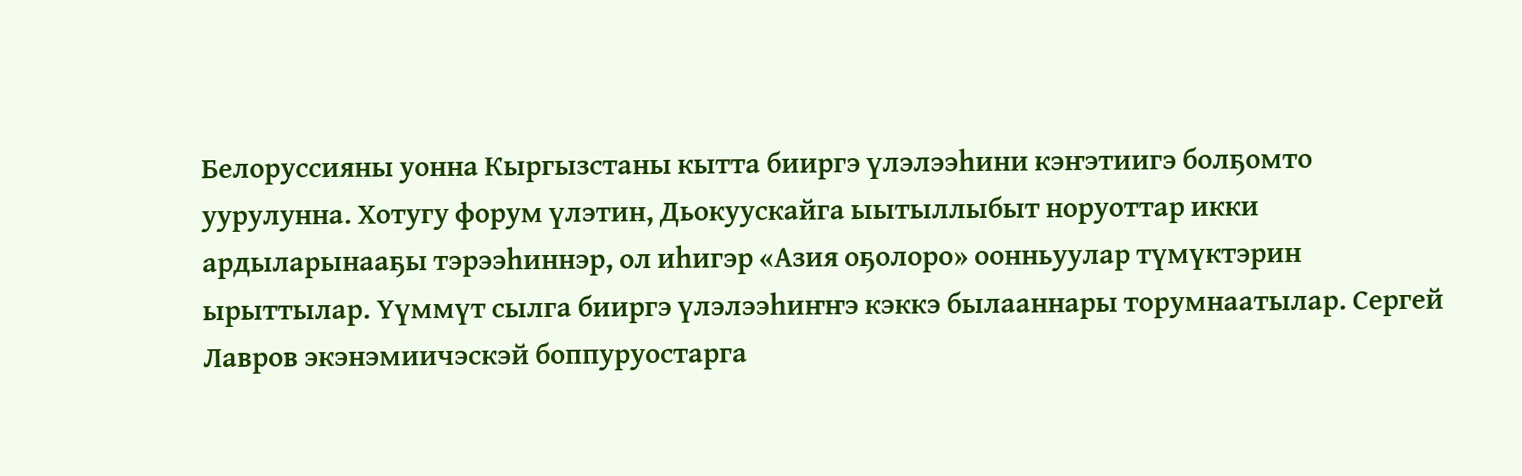Белоруссияны уонна Кыргызстаны кытта бииргэ үлэлээһини кэҥэтиигэ болҕомто уурулунна. Хотугу форум үлэтин, Дьокуускайга ыытыллыбыт норуоттар икки ардыларынааҕы тэрээһиннэр, ол иһигэр «Азия оҕолоро» оонньуулар түмүктэрин ырыттылар. Үүммүт сылга бииргэ үлэлээһиҥҥэ кэккэ былааннары торумнаатылар. Сергей Лавров экэнэмиичэскэй боппуруостарга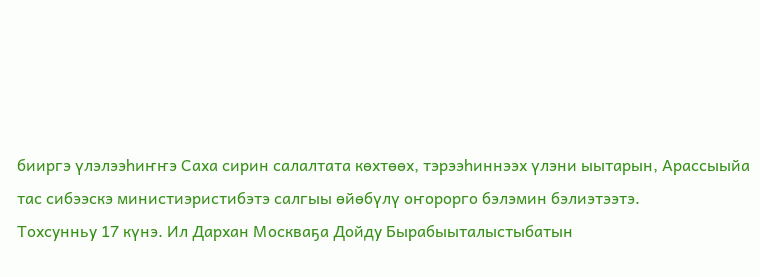бииргэ үлэлээһиҥҥэ Саха сирин салалтата көхтөөх, тэрээһиннээх үлэни ыытарын, Арассыыйа тас сибээскэ министиэристибэтэ салгыы өйөбүлү оҥорорго бэлэмин бэлиэтээтэ.
Тохсунньу 17 күнэ. Ил Дархан Москваҕа Дойду Бырабыыталыстыбатын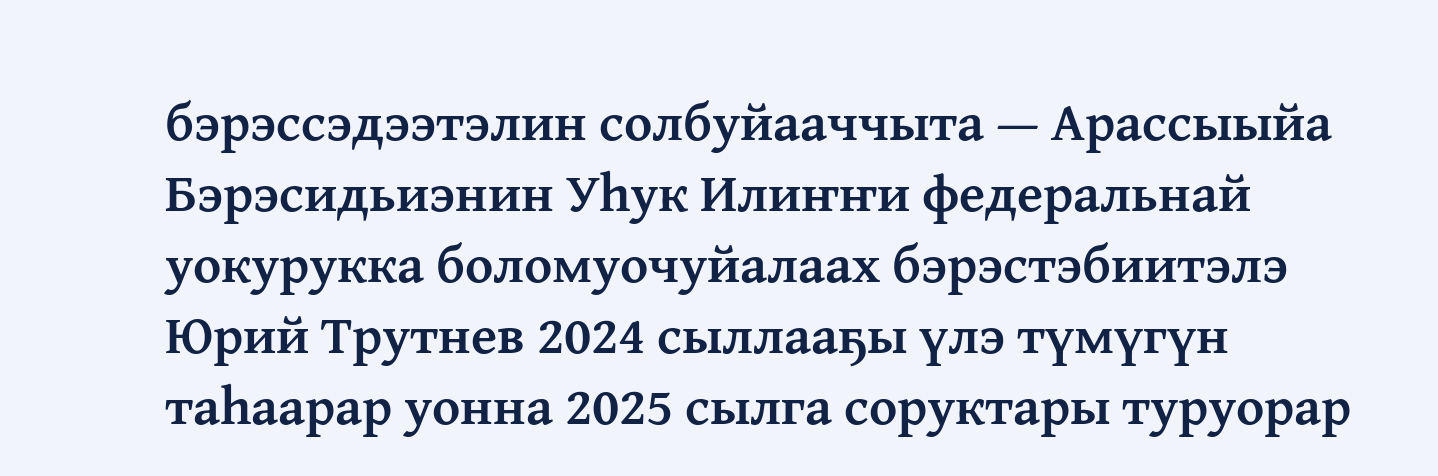бэрэссэдээтэлин солбуйааччыта — Арассыыйа Бэрэсидьиэнин Уһук Илиҥҥи федеральнай уокурукка боломуочуйалаах бэрэстэбиитэлэ Юрий Трутнев 2024 сыллааҕы үлэ түмүгүн таһаарар уонна 2025 сылга соруктары туруорар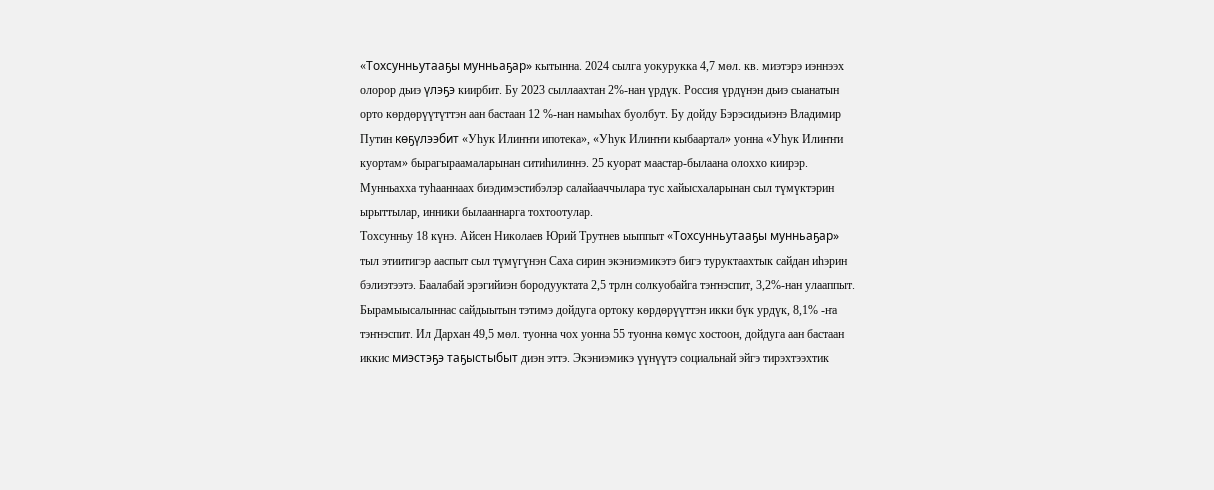«Тохсунньутааҕы мунньаҕар» кытынна. 2024 сылга уокурукка 4,7 мөл. кв. миэтэрэ иэннээх олорор дьиэ үлэҕэ киирбит. Бу 2023 сыллаахтан 2%-нан үрдүк. Россия үрдүнэн дьиэ сыанатын орто көрдөрүүтүттэн аан бастаан 12 %-нан намыһах буолбут. Бу дойду Бэрэсидьиэнэ Владимир Путин көҕүлээбит «Уһук Илиҥҥи ипотека», «Уһук Илиҥҥи кыбаартал» уонна «Уһук Илиҥҥи куортам» бырагыраамаларынан ситиһилиннэ. 25 куорат маастар-былаана олоххо киирэр. Мунньахха туһааннаах биэдимэстибэлэр салайааччылара тус хайысхаларынан сыл түмүктэрин ырыттылар, инники былааннарга тохтоотулар.
Тохсунньу 18 күнэ. Айсен Николаев Юрий Трутнев ыыппыт «Тохсунньутааҕы мунньаҕар» тыл этиитигэр ааспыт сыл түмүгүнэн Саха сирин экэниэмикэтэ бигэ туруктаахтык сайдан иһэрин бэлиэтээтэ. Баалабай эрэгийиэн бородууктата 2,5 трлн солкуобайга тэҥнэспит, 3,2%-нан улааппыт. Бырамыысалыннас сайдыытын тэтимэ дойдуга ортоку көрдөрүүттэн икки бүк урдүк, 8,1% -ҥа тэҥнэспит. Ил Дархан 49,5 мөл. туонна чох уонна 55 туонна көмүс хостоон, дойдуга аан бастаан иккис миэстэҕэ таҕыстыбыт диэн эттэ. Экэниэмикэ үүнүүтэ социальнай эйгэ тирэхтээхтик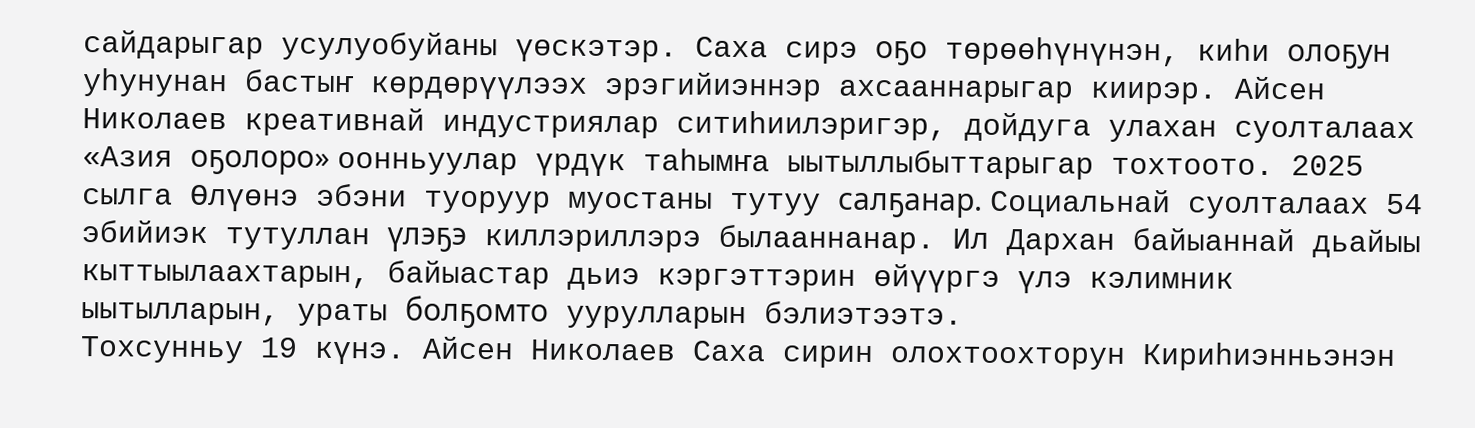сайдарыгар усулуобуйаны үөскэтэр. Саха сирэ оҕо төрөөһүнүнэн, киһи олоҕун уһунунан бастыҥ көрдөрүүлээх эрэгийиэннэр ахсааннарыгар киирэр. Айсен Николаев креативнай индустриялар ситиһиилэригэр, дойдуга улахан суолталаах «Азия оҕолоро» оонньуулар үрдүк таһымҥа ыытыллыбыттарыгар тохтоото. 2025 сылга Өлүөнэ эбэни туоруур муостаны тутуу салҕанар. Социальнай суолталаах 54 эбийиэк тутуллан үлэҕэ киллэриллэрэ былааннанар. Ил Дархан байыаннай дьайыы кыттыылаахтарын, байыастар дьиэ кэргэттэрин өйүүргэ үлэ кэлимник ыытылларын, ураты болҕомто уурулларын бэлиэтээтэ.
Тохсунньу 19 күнэ. Айсен Николаев Саха сирин олохтоохторун Кириһиэнньэнэн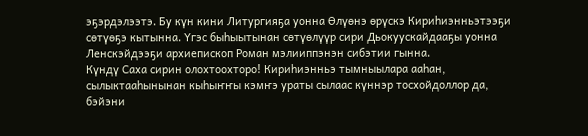эҕэрдэлээтэ. Бу күн кини Литургияҕа уонна Өлүөнэ өрүскэ Кириһиэнньэтээҕи сөтүөҕэ кытынна. Үгэс быһыытынан сөтүөлүүр сири Дьокуускайдааҕы уонна Ленскэйдээҕи архиепископ Роман мэлииппэнэн сибэтии гынна.
Күндү Саха сирин олохтоохторо! Кириһиэнньэ тымныылара ааһан, сылыктааһынынан кыһыҥҥы кэмҥэ ураты сылаас күннэр тосхойдоллор да, бэйэни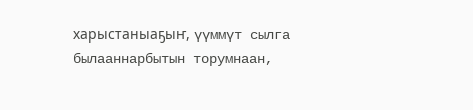харыстаныаҕыҥ, үүммүт сылга былааннарбытын торумнаан,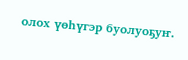олох үөһүгэр буолуоҕуҥ.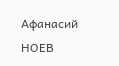Афанасий НОЕВ